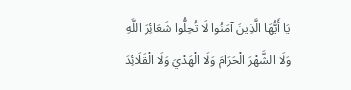يَا أَيُّهَا الَّذِينَ آمَنُوا لَا تُحِلُّوا شَعَائِرَ اللَّهِ وَلَا الشَّهْرَ الْحَرَامَ وَلَا الْهَدْيَ وَلَا الْقَلَائِدَ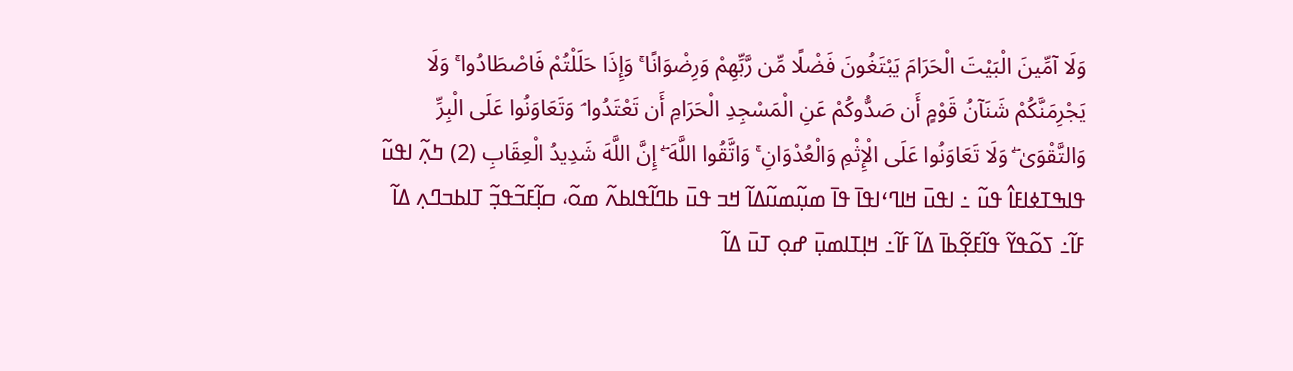وَلَا آمِّينَ الْبَيْتَ الْحَرَامَ يَبْتَغُونَ فَضْلًا مِّن رَّبِّهِمْ وَرِضْوَانًا ۚ وَإِذَا حَلَلْتُمْ فَاصْطَادُوا ۚ وَلَا يَجْرِمَنَّكُمْ شَنَآنُ قَوْمٍ أَن صَدُّوكُمْ عَنِ الْمَسْجِدِ الْحَرَامِ أَن تَعْتَدُوا ۘ وَتَعَاوَنُوا عَلَى الْبِرِّ وَالتَّقْوَىٰ ۖ وَلَا تَعَاوَنُوا عَلَى الْإِثْمِ وَالْعُدْوَانِ ۚ وَاتَّقُوا اللَّهَ ۖ إِنَّ اللَّهَ شَدِيدُ الْعِقَابِ (2) ߤߍ߲߬ ߊߟߎ߬ ߟߊߒߠߦߊߓߊ߮ ߟߎ߬ ߸ ߊߟߎ߫ ߞߊߣߵߊߟߊ߫ ߟߊ߫ ߘߎ߲߬ߘߎ߬ߡߊ߬ ߞߏ ߟߎ߫ ߕߣߊ߬ߟߊߕߍ߬ ߘߋ߬، ߛߊ߲߬ߓߏ߬ߟߏ߲߬ ߠߊߕߏߣߍ߲ ߡߊ߬ ߓߊ߬߸ ߖߋ߬ߟߌ߬ ߟߊ߬ߓߐ߲߬ߕߊ߫ ߡߊ߬ ߓߊ߬߸ ߞߊ߲ߠߊߘߎ߲߫ ߝߋ߲ ߠߎ߫ ߡߊ߬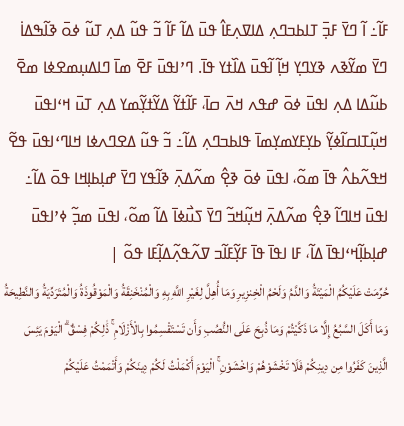ߓߊ߬߸ ߊ߬ ߣߌ߫ ߓߏ߲߫ ߠߊߕߏߣߍ߲ ߡߊߜߍ߲ߓߊ߮ ߟߎ߫ ߡߊ߬ ߓߊ߬ ߏ߬ ߟߎ߬ ߡߍ߲ ߠߎ߬ ߦߋ߫ ߢߊ߬ߒߡߊ߭ ߣߌ߫ ߘߌ߬ߢߍ ߢߌߣߌ߲ ߞߊ߲߬ ߊ߬ߟߎ߫ ߡߊ߰ߙߌ ߟߊ߫. ߣߴߊߟߎ߫ ߓߐ߫ ߘߊ߫ ߣߊߡߎ߲ߘߐߦߊ ߘߐ߫ ߕߎ߬ߡߊ ߡߍ߲ ߊߟߎ߫ ߦߋ߫ ߝߟߍ ߞߍ߫ ߛߊ߫، ߓߊ߬ߙߌ߬ ߡߌ߬ߙߌ߲߬ߘߌ ߡߍ߲ ߠߎ߫ ߞߵߊߟߎ߫ ߞߎ߲߬ߠߊߛߊ߬ߦߌ߲߬ ߕߌ߲ߓߌߘߌ߲ߘߊ߫ ߟߊߕߏߣߍ߲ ߡߊ߬߸ ߏ߬ ߟߎ߬ ߡߐߣߍߦߊ ߞߊߣߵߊߟߎ߫ ߟߐ߬ ߞߟߍ߬ߕߍ߮ ߟߊ߫ ߘߋ߬، ߊߟߎ߫ ߦߋ߫ ߢߐ߲߮ ߘߍ߬ߡߍ߲߫ ߢߊ߬ߟߌ ߣߌ߫ ߝߊ߲ߕߊ߲ߞߊ ߟߋ߫ ߡߊ߬߸ ߊߟߎ߫ ߞߊߣߊ߬ ߢߐ߲߮ ߘߍ߬ߡߍ߲߫ ߞߎ߲߬ߞߏ߬ ߣߌ߫ ߖߎ߯ߦߊ߫ ߡߊ߬ ߘߋ߬، ߊߟߎ߫ ߘߏ߲߬ ߦߴߊߟߎ߫ ߝߊ߲ߕߊ߲߬ߞߵߊߟߊ߫ ߡߊ߬، ߓߊ ߊߟߊ߫ ߟߊ߫ ߓߌ߲߬ߓߊ߬ߏ ߜߍ߬ߟߍ߲߬ߡߊ߲߬ߓߊ ߟߋ߬ |
حُرِّمَتْ عَلَيْكُمُ الْمَيْتَةُ وَالدَّمُ وَلَحْمُ الْخِنزِيرِ وَمَا أُهِلَّ لِغَيْرِ اللَّهِ بِهِ وَالْمُنْخَنِقَةُ وَالْمَوْقُوذَةُ وَالْمُتَرَدِّيَةُ وَالنَّطِيحَةُ وَمَا أَكَلَ السَّبُعُ إِلَّا مَا ذَكَّيْتُمْ وَمَا ذُبِحَ عَلَى النُّصُبِ وَأَن تَسْتَقْسِمُوا بِالْأَزْلَامِ ۚ ذَٰلِكُمْ فِسْقٌ ۗ الْيَوْمَ يَئِسَ الَّذِينَ كَفَرُوا مِن دِينِكُمْ فَلَا تَخْشَوْهُمْ وَاخْشَوْنِ ۚ الْيَوْمَ أَكْمَلْتُ لَكُمْ دِينَكُمْ وَأَتْمَمْتُ عَلَيْكُمْ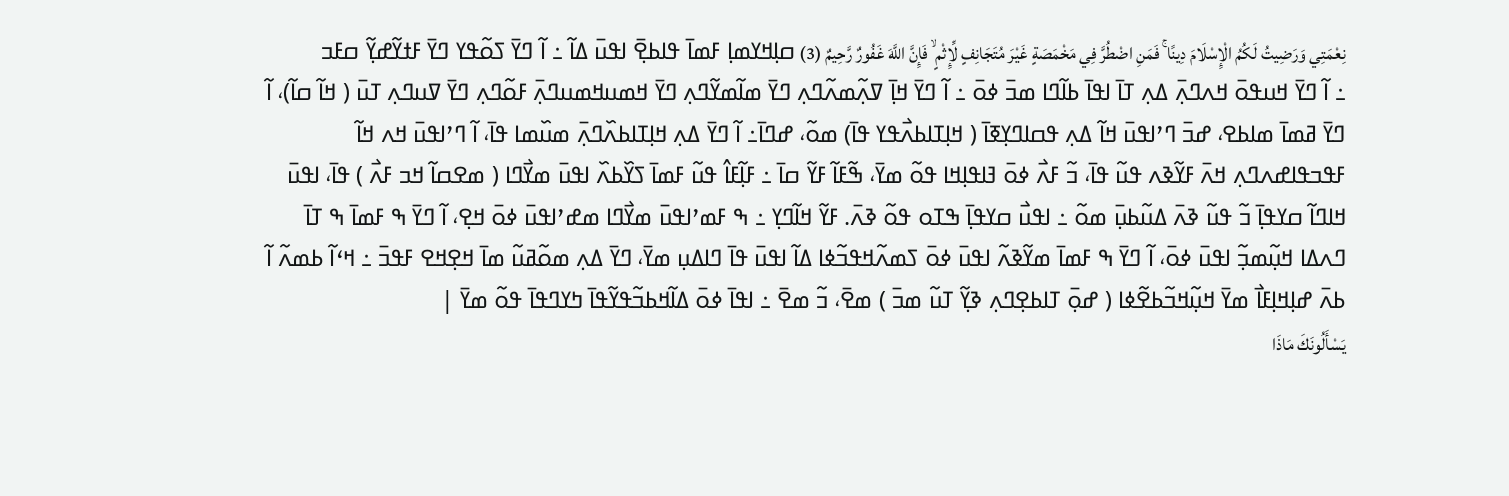نِعْمَتِي وَرَضِيتُ لَكُمُ الْإِسْلَامَ دِينًا ۚ فَمَنِ اضْطُرَّ فِي مَخْمَصَةٍ غَيْرَ مُتَجَانِفٍ لِّإِثْمٍ ۙ فَإِنَّ اللَّهَ غَفُورٌ رَّحِيمٌ (3) ߛߊ߲ߞߌߘߊ߲ ߓߘߊ߫ ߟߊߕߐ߲߫ ߊߟߎ߫ ߡߊ߬ ߸ ߊ߬ ߣߌ߫ ߖߋ߬ߟߌ ߣߌ߫ ߓߙߌ߬ߝߌ߲߬ ߛߓߏ ߸ ߊ߬ ߣߌ߫ ߞߎߟߋ߫ ߞߍߣߍ߲߫ ߡߍ߲ ߠߊ߫ ߊߟߊ߫ ߕߊ߬ߣߊ ߘߏ߫ ߦߋ߫ ߸ ߊ߬ ߣߌ߫ ߞߊ߲߫ ߜߍ߲߬ߘߍ߬ߣߍ߲ ߣߌ߫ ߘߊ߬ߘߌ߬ߣߍ߲ ߣߌ߫ ߞߘߎߞߘߎߣߍ߲߫ ߓߋ߬ߣߍ߲ ߣߌ߫ ߜߎߣߍ߲ ߠߎ߫ ( ߞߊ߬ ߛߊ߬)، ߊ߬ ߣߌ߫ ߥߘߊ߫ ߘߊߕߐ، ߝߏ߫ ߣߴߊߟߎ߫ ߞߊ߬ ߡߍ߲ ߟߛߊߣߌ߲ߧߊ߫ ( ߞߊ߲ߠߊߕߍ߯ߟߌ ߟߊ߫) ߘߋ߬، ߝߣߊ߫߸ ߊ߬ ߣߌ߫ ߡߍ߲ ߞߊ߲ߠߊߕߍ߰ߣߍ߲߫ ߘߎ߰ߘߊ ߟߊ߫، ߊ߬ ߣߴߊߟߎ߫ ߞߍ ߞߊ߬ ߓߟߏߟߊߝߍߣߍ߲ ߞߍ߫ ߓߌ߬ߢߍ ߟߎ߬ ߟߊ߫، ߏ߬ ߓߍ߯ ߦߋ߫ ߔߊߟߊ߲ߞߊ ߟߋ߬ ߘߌ߫، ߒ߬ߓߊ߬ ߓߌ߬ ߛߊ߫ ߸ ߓߊ߲߬ߓߊ߮ ߟߎ߬ ߓߘߊ߫ ߖߌ߰ߕߍ߰ ߊߟߎ߫ ߘߌ߯ߣߊ ( ߘߐߛߊ߬ ߞߏ ߓߍ߯ ) ߟߊ߫، ߊߟߎ߫ ߞߊߣߊ߬ ߛߌߟߊ߲߫ ߏ߬ ߟߎ߬ ߢߍ߫ ߡߎ߬ߕߎ߲߫ ߘߋ߬ ߸ ߊߟߎ߯ ߛߌߟߊ߲߫ ߒߠߋ ߟߋ߬ ߢߍ߫. ߓߌ߬ ߞߊ߬ߣߌ߲ ߸ ߒ ߓߘߴߊߟߎ߫ ߘߌ߯ߣߊ ߘߝߴߊߟߎ߫ ߦߋ߫ ߞߐ߲، ߊ߬ ߣߌ߫ ߒ ߓߘߊ߫ ߒ ߠߊ߫ ߣߍߡߊ ߞߎ߲߬ߘߏ߲߬ ߊߟߎ߫ ߦߋ߫، ߊ߬ ߣߌ߫ ߒ ߓߘߊ߫ ߘߌ߬ߢߍ߬ ߊߟߎ߫ ߦߋ߫ ߖߘߍ߬ߞߟߏ߬ߦߊ ߡߊ߬ ߊߟߎ߫ ߟߊ߫ ߣߊߡߎ߲ ߘߌ߫، ߣߌ߫ ߡߍ߲ ߘߋ߬ߥߎ߬ ߘߊ߫ ߞߐ߲ߞߐ ߓߟߏ߫ ߸ ߞߵߊ߬ ߕߘߍ߬ ߊ߬ ߕߍ߫ ߝߊ߲ߞߊ߲ߓߊ߯ ߘߌ߫ ߞߎ߲߬ߞߏ߬ߕߐ߬ߦߊ ( ߝߋ߲߫ ߠߊߕߐ߲ߣߍ߲ ߢߌ߲߬ ߠߎ߬ ߘߏ߫ ) ߘߐ߫، ߏ߬ ߘߐ߫ ߸ ߊߟߊ߫ ߦߋ߫ ߡߊ߬ߞߕߏ߬ߟߌ߬ߟߊ߫ ߤߌߣߟߊ߫ ߟߋ߬ ߘߌ߫ |
يَسْأَلُونَكَ مَاذَا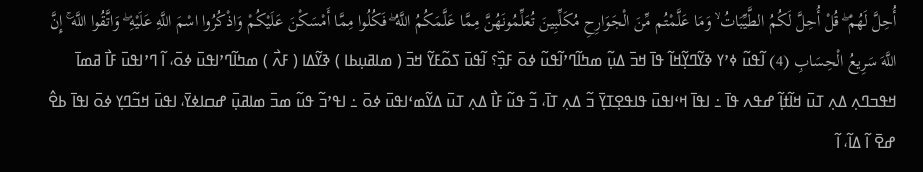أُحِلَّ لَهُمْ ۖ قُلْ أُحِلَّ لَكُمُ الطَّيِّبَاتُ ۙ وَمَا عَلَّمْتُم مِّنَ الْجَوَارِحِ مُكَلِّبِينَ تُعَلِّمُونَهُنَّ مِمَّا عَلَّمَكُمُ اللَّهُ ۖ فَكُلُوا مِمَّا أَمْسَكْنَ عَلَيْكُمْ وَاذْكُرُوا اسْمَ اللَّهِ عَلَيْهِ ۖ وَاتَّقُوا اللَّهَ ۚ إِنَّ اللَّهَ سَرِيعُ الْحِسَابِ (4) ߊ߬ߟߎ߬ ߦߴߌ ߢߌ߬ߣߌ߲߬ߞߊ߬ ߟߊ߫ ߞߏ߫ ߡߎ߲߬ ߘߤߊ߬ߣߴߊ߬ߟߎ߬ ߦߋ߫ ߓߏ߲߰؟ ߊ߬ߟߎ߫ ߖߋ߬ߓߌ߬ ߞߏ߫ ( ߘߊߥߎ߲ߕߊ ) ߢߌ߬ߡߊ ( ߓߍ߯ ) ߘߤߊ߬ߣߴߊߟߎ߫ ߦߋ߫، ߊ߬ ߣߴߊߟߎ߫ ߓߊ߯ ߥߘߊ߫ ߞߟߏߣߍ߲ ߡߍ߲ ߠߎ߫ ߞߊ߬ߙߊ߲߬ ߝߟߍ ߟߊ߫ ߸ ߊߟߊ߫ ߞߵߊߟߎ߫ ߟߊߟߐ߲ߠߌ߲߫ ߏ߬ ߡߍ߲ ߠߊ߫، ߏ߬ ߟߎ߬ ߓߊ߯ ߡߍ߲ ߠߎ߫ ߡߌ߬ߘߵߊߟߎ߫ ߦߋ߫ ߸ ߊߟߴߏ߬ ߟߎ߬ ߘߏ߫ ߘߊߥߎ߲߫ ߝߛߊߦߌ߫، ߊߟߎ߫ ߞߏ߬ߣߌ߲ ߦߋ߫ ߊߟߊ߫ ߕߐ߮ ߝߐ߫ ߊ߬ ߡߊ߬، ߊ߬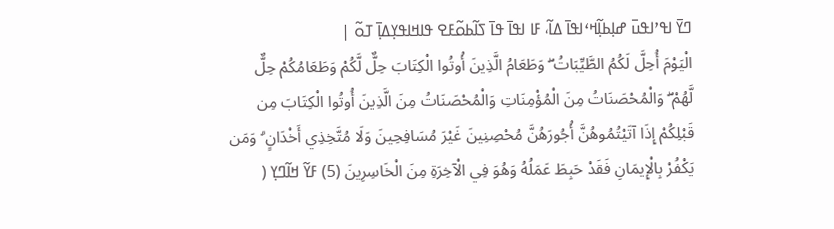ߣߌ߫ ߊߟߴߊߟߎ߫ ߝߊ߲ߕߊ߲߬ߞߵߊߟߊ߫ ߡߊ߬، ߓߊ ߊߟߊ߫ ߟߊ߫ ߖߊ߬ߕߋ߬ߓߐ ߟߊߞߊߟߌ߲ߡߊ߲߫ ߠߋ߬ |
الْيَوْمَ أُحِلَّ لَكُمُ الطَّيِّبَاتُ ۖ وَطَعَامُ الَّذِينَ أُوتُوا الْكِتَابَ حِلٌّ لَّكُمْ وَطَعَامُكُمْ حِلٌّ لَّهُمْ ۖ وَالْمُحْصَنَاتُ مِنَ الْمُؤْمِنَاتِ وَالْمُحْصَنَاتُ مِنَ الَّذِينَ أُوتُوا الْكِتَابَ مِن قَبْلِكُمْ إِذَا آتَيْتُمُوهُنَّ أُجُورَهُنَّ مُحْصِنِينَ غَيْرَ مُسَافِحِينَ وَلَا مُتَّخِذِي أَخْدَانٍ ۗ وَمَن يَكْفُرْ بِالْإِيمَانِ فَقَدْ حَبِطَ عَمَلُهُ وَهُوَ فِي الْآخِرَةِ مِنَ الْخَاسِرِينَ (5) ߓߌ߬ ߞߊ߬ߣߌ߲ (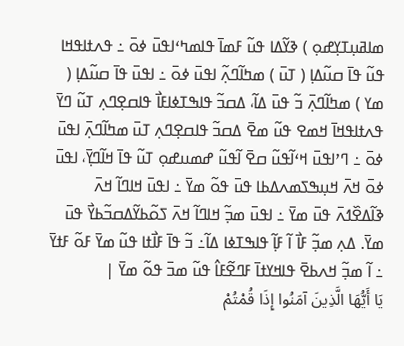ߘߊߥߎ߲ߠߌ߲ߝߋ߲ ) ߢߌ߬ߡߊ ߟߎ߬ ߓߘߊ߫ ߟߊߘߤߵߊߟߎ߫ ߦߋ߫ ߸ ߟߍߙߊߟߞߊ ߟߎ߬ ߟߊ߫ ߛߎ߬ߡߊ߲ ( ߠߎ߫ ) ߘߤߊ߬ߣߍ߲߬ ߊߟߎ߫ ߦߋ߫ ߸ ߊߟߎ߫ ߟߊ߫ ߛߎ߬ߡߊ߲ ( ߘߌ ) ߘߤߊ߬ߣߍ߲߫ ߏ߬ ߟߎ߫ ߡߊ߬، ߡߛߏ߬ ߟߊߒߠߦߊߓߊ߯ ߟߊߛߐ߲ߣߍ߲ ߠߎ߬ ߣߌ߫ ߟߍߙߊߟߞߊ߫ ߞߘߐ ߟߎ߬ ߘߐ߫ ߡߛߏ߬ ߟߊߛߐ߲ߣߍ߲ ߠߎ߫ ߘߤߊ߬ߣߍ߲߫ ߊߟߎ߫ ߦߋ߫ ߸ ߣߴߊߟߎ߫ ߞߵߊ߬ߟߎ߬ ߛߐ߫ ߊ߬ߟߎ߬ ߝߘߎߝߋ߲ ߠߎ߬ ߟߊ߫ ߞߊ߬ߣߌ߲߫، ߊߟߎ߫ ߦߋ߫ ߞߍ߫ ߞߎ߲ߒߖߘߍߡߕߊ ߟߎ߫ ߟߋ߬ ߘߌ߫ ߸ ߊߟߎ߫ ߞߊߣߊ߬ ߞߍ߫ ߢߊ߬ߡߐ߰ߗߍ߫ ߟߎ߫ ߘߌ߫ ߸ ߊߟߎ߫ ߘߏ߲߬ ߞߊߣߊ߬ ߞߍ߫ ߖߋ߬ߕߌ߬ߡߛߏ߬ߕߌ߯ ߟߎ߫ ߘߌ߫. ߡߍ߲ ߘߏ߲߬ ߓߊ߯ ߊ߬ ߓߊ߲߬ ߟߊߒߠߦߊ ߡߊ߬߸ ߏ߬ ߟߊ߫ ߓߊ߯ߙߊ ߟߎ߬ ߘߌ߫ ߓߋ߬ ߓߙߌ߫ ߸ ߊ߬ ߘߏ߲߬ ߞߍߕߐ߫ ߟߊߞߌߙߊ߫ ߓߣߐ߬ߓߊ߮ ߟߎ߬ ߘߏ߫ ߟߋ߬ ߘߌ߫ |
يَا أَيُّهَا الَّذِينَ آمَنُوا إِذَا قُمْتُمْ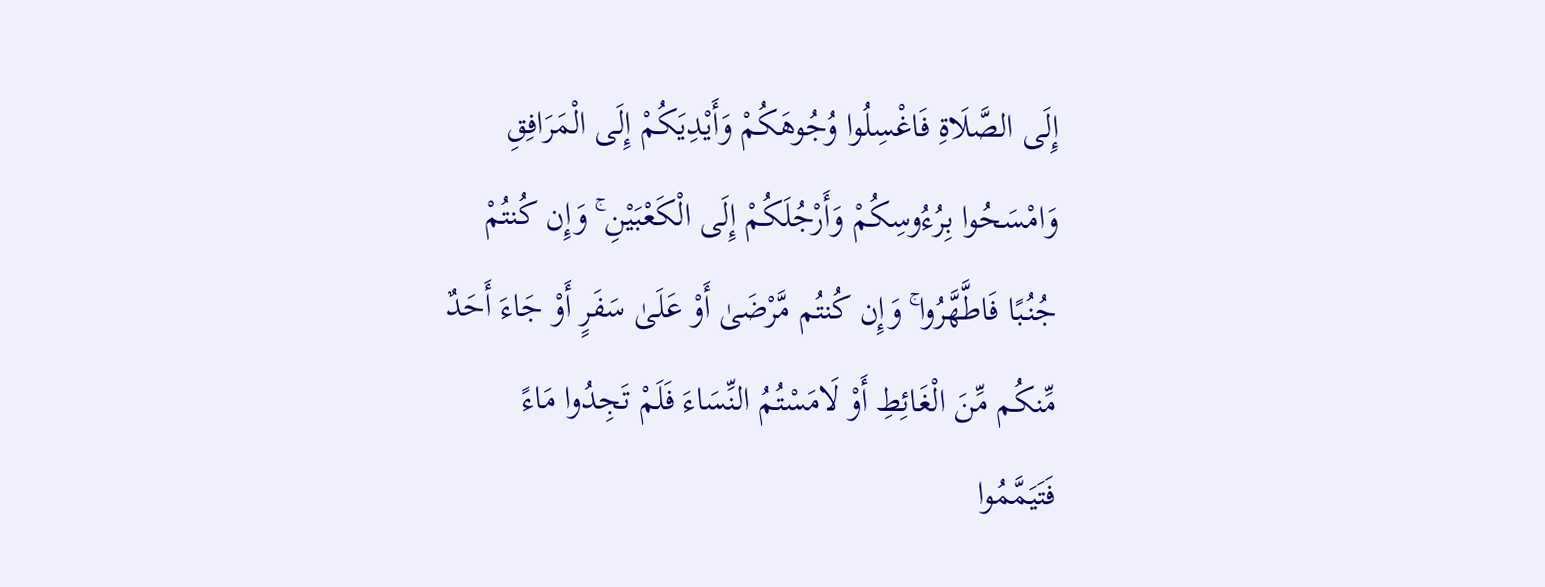إِلَى الصَّلَاةِ فَاغْسِلُوا وُجُوهَكُمْ وَأَيْدِيَكُمْ إِلَى الْمَرَافِقِ وَامْسَحُوا بِرُءُوسِكُمْ وَأَرْجُلَكُمْ إِلَى الْكَعْبَيْنِ ۚ وَإِن كُنتُمْ جُنُبًا فَاطَّهَّرُوا ۚ وَإِن كُنتُم مَّرْضَىٰ أَوْ عَلَىٰ سَفَرٍ أَوْ جَاءَ أَحَدٌ مِّنكُم مِّنَ الْغَائِطِ أَوْ لَامَسْتُمُ النِّسَاءَ فَلَمْ تَجِدُوا مَاءً فَتَيَمَّمُوا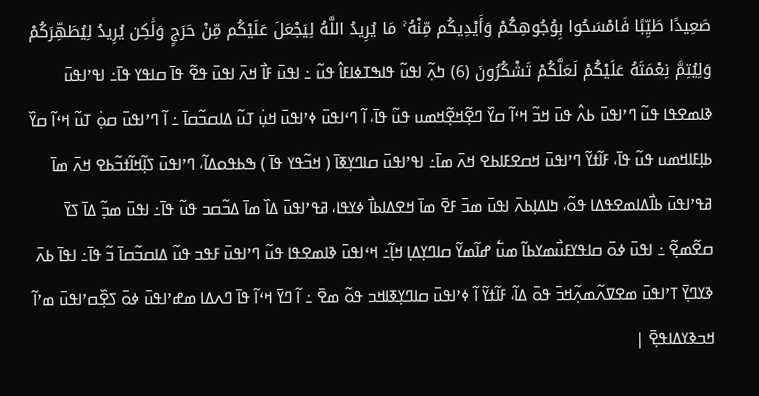صَعِيدًا طَيِّبًا فَامْسَحُوا بِوُجُوهِكُمْ وَأَيْدِيكُم مِّنْهُ ۚ مَا يُرِيدُ اللَّهُ لِيَجْعَلَ عَلَيْكُم مِّنْ حَرَجٍ وَلَٰكِن يُرِيدُ لِيُطَهِّرَكُمْ وَلِيُتِمَّ نِعْمَتَهُ عَلَيْكُمْ لَعَلَّكُمْ تَشْكُرُونَ (6) ߤߍ߲߬ ߊߟߎ߬ ߟߊߒߠߦߊߓߊ߮ ߟߎ߬ ߸ ߊߟߎ߫ ߓߊ߯ ߞߍ߫ ߊߟߎ߫ ߟߐ߬ ߟߊ߫ ߛߊߟߌ ߟߊ߫߸ ߊߟߴߊߟߎ߫ ߢߊߘߐߟߊ ߟߎ߬ ߣߴߊߟߎ߫ ߕߍ߮ ߟߎ߫ ߞߏ߬ ߞߵߊ߬ ߛߌ߰ ߣߐ߲߬ߞߐ߲߬ߞߘߎ ߟߎ߬ ߟߊ߫، ߊ߬ ߣߵߊߟߎ߫ ߦߴߊߟߎ߫ ߞߎ߲߭ ߠߎ߬ ߡߊߛߏ߬ߛߊ߫ ߸ ߊ߬ ߣߴߊߟߎ߫ ߛߋ߲߭ ߠߎ߬ ߞߵߊ߬ ߛߌ߰ ߕߊ߲ߓߊߞߘߎ ߟߎ߬ ߟߊ߫، ߓߊ߬ߙߌ߬ ߣߴߊߟߎ߫ ߞߛߐߓߊߕߐ ߞߍ߫ ߘߊ߫߸ ߊߟߴߊߟߎ߫ ߛߊߣߌ߲ߧߊ߫ ( ߞߏ߬ߟߌ ߟߊ߫ ) ߒߕߟߋߡߊ߬، ߣߴߊߟߎ߫ ߖߊ߲߬ߞߊ߬ߙߏ߬ߕߐ ߞߍ߫ ߘߊ߫ ߥߟߴߊߟߎ߫ ߕߊ߯ߡߊߘߐߟߡߊ ߟߋ߬، ߤߊߡߊ߲ߕߍ߫ ߊߟߎ߫ ߘߏ߫ ߓߐ߫ ߘߊ߫ ߞߐߡߊߕߊ߯ ߦߌߟߊ، ߥߟߴߊߟߎ߫ ߡߊ߰ ߘߊ߫ ߡߏ߬ߛߏ ߟߎ߬ ߟߊ߫߸ ߊߟߎ߫ ߘߏ߲߬ ߡߊ߫ ߖߌ߫ ߛߐ߬ߘߐ߲߬ ߸ ߊߟߎ߫ ߦߋ߫ ߛߊߟߌߓߎ߯ߘߌߕߊ߬ ߘߎ߱ ߝߊ߬ߘߌ߬ ߛߊߣߌ߲ߡߊ߲ ߞߊ߲߬߸ ߞߵߊߟߎ߫ ߢߊߘߐߟߊ ߟߎ߬ ߣߴߊߟߎ߫ ߓߟߏ ߟߎ߬ ߡߊߛߏ߬ߛߊ߫ ߏ߬ ߟߊ߫߸ ߊߟߊ߫ ߕߍ߫ ߢߌߣߌ߲߫ ߠߴߊߟߎ߫ ߘߐߜߍ߬ߘߍ߲߬ߞߏ߫ ߟߋ߫ ߡߊ߬، ߓߊ߬ߙߌ߬ ߊ߬ ߦߴߊߟߎ߫ ߛߊߣߌ߲ߧߊߞߏ ߟߋ߬ ߘߐ߫ ߸ ߊ߬ ߣߌ߫ ߞߵߊ߬ ߟߊ߫ ߣߍߡߊ ߘߝߴߊߟߎ߫ ߦߋ߫ ߖߐ߲߰ߛߴߊߟߎ߫ ߘߴߊ߬ ߞߏߢߌߡߊߟߐ߲߫ |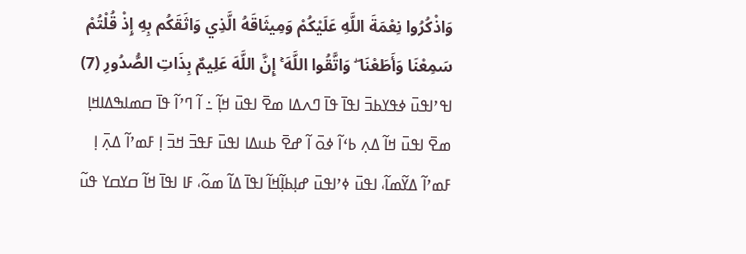وَاذْكُرُوا نِعْمَةَ اللَّهِ عَلَيْكُمْ وَمِيثَاقَهُ الَّذِي وَاثَقَكُم بِهِ إِذْ قُلْتُمْ سَمِعْنَا وَأَطَعْنَا ۖ وَاتَّقُوا اللَّهَ ۚ إِنَّ اللَّهَ عَلِيمٌ بِذَاتِ الصُّدُورِ (7) ߊߟߴߊߟߎ߫ ߦߟߌߕߏ߫ ߊߟߊ߫ ߟߊ߫ ߣߍߡߊ ߘߐ߫ ߊߟߎ߫ ߞߊ߲߬ ߸ ߊ߬ ߣߴߊ߬ ߟߊ߫ ߛߘߊߒߡߊߞߊ߲ ߘߐ߫ ߊߟߎ߫ ߞߊ߬ ߡߍ߲ ߕߵߊ߬ ߦߋ߫ ߊ߬ ߝߐ߫ ߕߎߡߊ ߊߟߎ߫ ߓߟߏ߫ ߞߏ߫ ߊ߲ ߓߘߴߊ߬ ߡߍ߲߫ ߊ߲ ߓߘߴߊ߬ ߡߌ߬ߘߊ߬، ߊߟߎ߫ ߦߴߊߟߎ߫ ߝߊ߲ߕߊ߲߬ߞߊ߬ ߊߟߊ߫ ߡߊ߬ ߘߋ߬، ߓߊ ߊߟߊ߫ ߞߊ߬ ߛߌߛߌ ߟߎ߬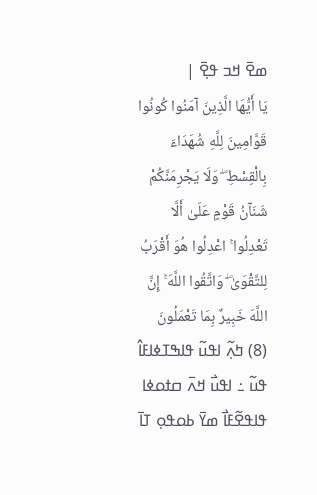ߘߐ߫ ߞߏ ߟߐ߲߫ |
يَا أَيُّهَا الَّذِينَ آمَنُوا كُونُوا قَوَّامِينَ لِلَّهِ شُهَدَاءَ بِالْقِسْطِ ۖ وَلَا يَجْرِمَنَّكُمْ شَنَآنُ قَوْمٍ عَلَىٰ أَلَّا تَعْدِلُوا ۚ اعْدِلُوا هُوَ أَقْرَبُ لِلتَّقْوَىٰ ۖ وَاتَّقُوا اللَّهَ ۚ إِنَّ اللَّهَ خَبِيرٌ بِمَا تَعْمَلُونَ (8) ߤߍ߲߬ ߊߟߎ߬ ߟߊߒߠߦߊߓߊ߮ ߟߎ߬ ߸ ߊߟߎ߯ ߞߍ߫ ߛߙߋߦߊ ߟߊߟߐ߬ߓߊ߯ ߘߌ߫ ߕߋߟߋ߲ ߠߊ߫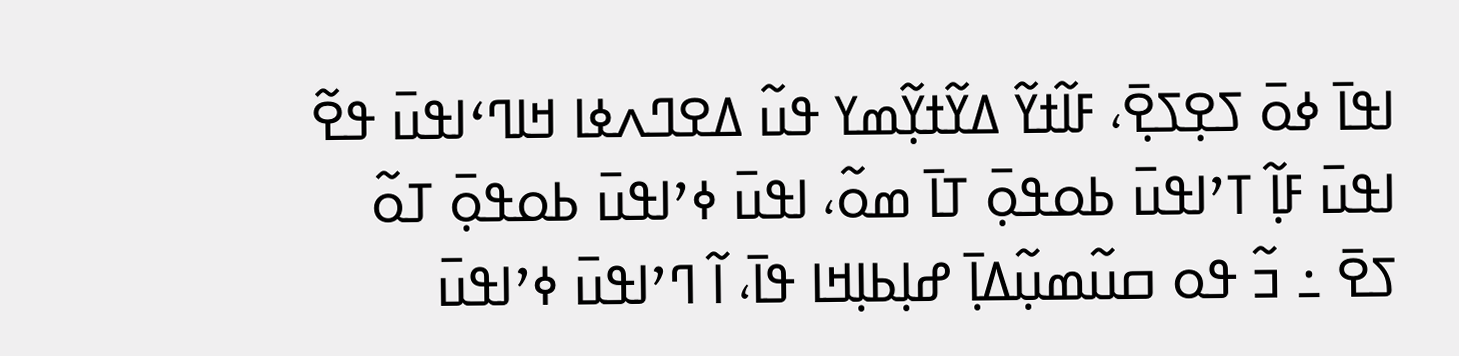ߊߟߊ߫ ߦߋ߫ ߖߐ߲ߖߐ߲߫، ߓߊ߬ߙߌ߬ ߡߌ߬ߙߌ߲߬ߘߌ ߟߎ߬ ߡߐߣߍߦߊ ߞߊߣߵߊߟߎ߫ ߟߐ߬ ߊߟߎ߫ ߓߊ߲߬ ߠߴߊߟߎ߫ ߕߋߟߋ߲߫ ߠߊ߫ ߘߋ߬، ߊߟߎ߫ ߦߴߊߟߎ߫ ߕߋߟߋ߲߫ ߠߋ߬ ߖߐ߫ ߸ ߏ߬ ߟߋ ߛߎ߬ߘߎ߲߬ߡߊ߲߫ ߝߊ߲ߕߊ߲ߞߊ ߟߊ߫، ߊ߬ ߣߴߊߟߎ߫ ߦߴߊߟߎ߫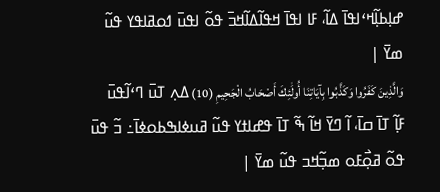ߝߊ߲ߕߊ߲߬ߞߵߊߟߊ߫ ߡߊ߬، ߓߊ ߊߟߊ߫ ߞߟߊ߬ߡߊ߬ߞߏ߫ ߟߋ߬ ߊߟߎ߫ ߗߋߥߊߟߌ ߟߎ߬ ߘߌ߫ |
وَالَّذِينَ كَفَرُوا وَكَذَّبُوا بِآيَاتِنَا أُولَٰئِكَ أَصْحَابُ الْجَحِيمِ (10) ߡߍ߲ ߠߎ߫ ߣߵߊ߬ߟߎ߫ ߓߊ߲߬ ߠߊ߫ ߛߊ߫، ߊ߬ ߣߌ߫ ߞߊ߬ ߒ߬ ߠߊ߫ ߟߝߊߙߌ ߟߎ߬ ߥߎߦߊߒߕߋߦߊ߫߸ ߏ߬ ߟߎ߫ ߟߋ߬ ߥߋ߲߯ߓߋ ߘߏ߲߬ߞߏ ߟߎ߬ ߘߌ߫ |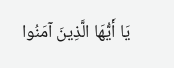يَا أَيُّهَا الَّذِينَ آمَنُوا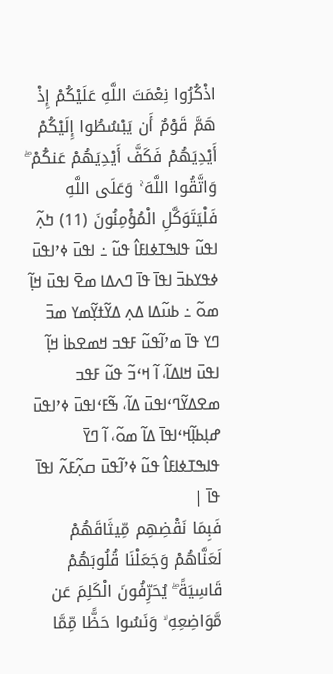اذْكُرُوا نِعْمَتَ اللَّهِ عَلَيْكُمْ إِذْ هَمَّ قَوْمٌ أَن يَبْسُطُوا إِلَيْكُمْ أَيْدِيَهُمْ فَكَفَّ أَيْدِيَهُمْ عَنكُمْ ۖ وَاتَّقُوا اللَّهَ ۚ وَعَلَى اللَّهِ فَلْيَتَوَكَّلِ الْمُؤْمِنُونَ (11) ߤߍ߲߬ ߊߟߎ߬ ߟߊߒߠߦߊߓߊ߮ ߟߎ߬ ߸ ߊߟߎ߫ ߦߴߊߟߎ߫ ߦߟߌߕߏ߫ ߊߟߊ߫ ߟߊ߫ ߣߍߡߊ ߘߐ߫ ߊߟߎ߫ ߞߊ߲߬ ߘߋ߬ ߸ ߕߎ߬ߡߊ ߡߍ߲ ߡߌ߬ߙߌ߲߬ߘߌ ߘߏ߫ ߣߌ ߟߊ߫ ߘߴߊ߬ߟߎ߬ ߓߟߏ ߞߘߐߕߊ߭ ߞߊ߲߬ ߊߟߎ߫ ߞߊߡߊ߬، ߊ߬ ߞߵߏ߬ ߟߎ߬ ߓߟߏ ߘߐߡߌ߬ߣߵߊߟߎ߫ ߡߊ߬، ߒ߬ߓߵߊߟߎ߫ ߦߴߊߟߎ߫ ߝߊ߲ߕߊ߲߬ߞߵߊߟߊ߫ ߡߊ߬ ߘߋ߬، ߊ߬ ߣߌ߫ ߟߊߒߠߦߊߓߊ߮ ߟߎ߬ ߦߴߊ߬ߟߎ߫ ߛߍ߲߬ߓߍ߬ ߊߟߊ߫ ߟߊ߫ |
فَبِمَا نَقْضِهِم مِّيثَاقَهُمْ لَعَنَّاهُمْ وَجَعَلْنَا قُلُوبَهُمْ قَاسِيَةً ۖ يُحَرِّفُونَ الْكَلِمَ عَن مَّوَاضِعِهِ ۙ وَنَسُوا حَظًّا مِّمَّا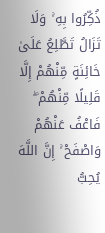ذُكِّرُوا بِهِ ۚ وَلَا تَزَالُ تَطَّلِعُ عَلَىٰ خَائِنَةٍ مِّنْهُمْ إِلَّا قَلِيلًا مِّنْهُمْ ۖ فَاعْفُ عَنْهُمْ وَاصْفَحْ ۚ إِنَّ اللَّهَ يُحِبُّ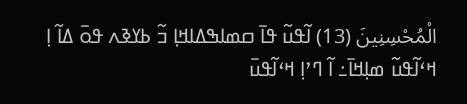الْمُحْسِنِينَ (13) ߊ߬ߟߎ߬ ߟߊ߫ ߛߘߊߒߡߊߞߊ߲ ߏ߬ ߕߌߢߍ ߟߋ߫ ߡߊ߬ ߊ߲ ߞߵߊ߬ߟߎ߬ ߘߊ߲ߞߊ߫߸ ߊ߬ ߣߴߊ߲ ߞߵߊ߬ߟߎ߫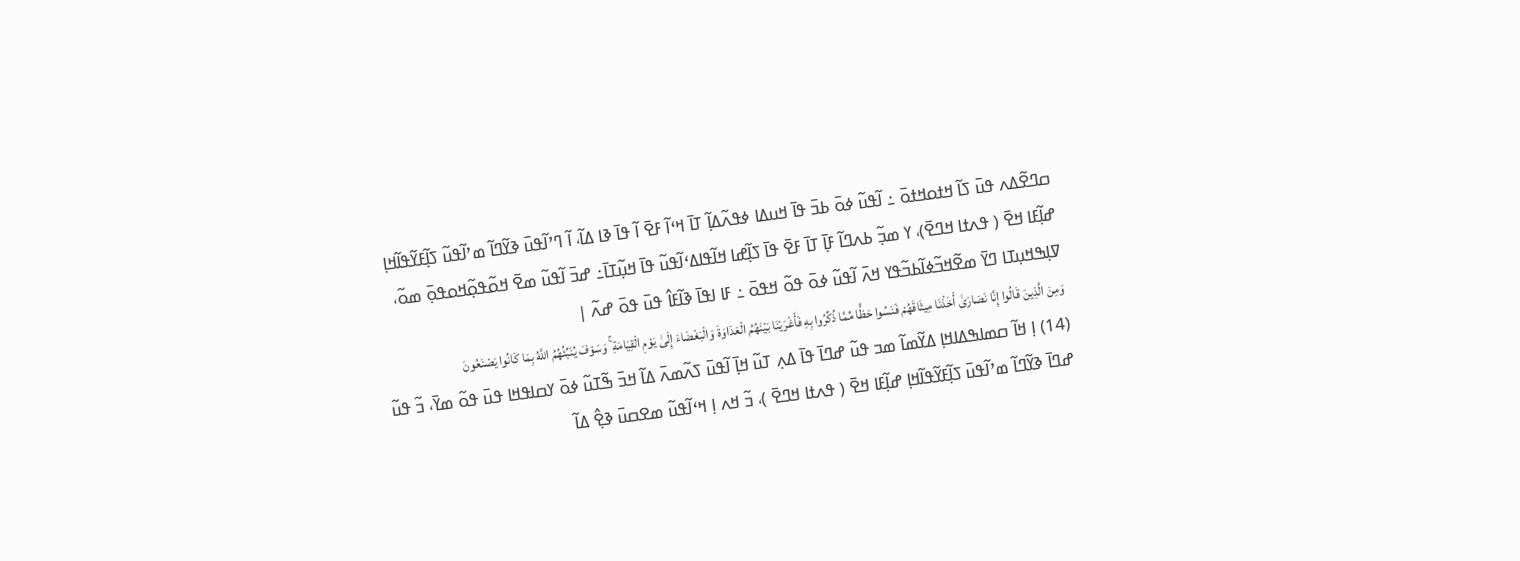ߛߣߐ߬ߡߍ ߟߎ߫ ߖߊ߬ ߞߙߋߞߙߋ߫ ߸ ߊ߬ߟߎ߬ ߦߋ߫ ߕߏ߫ ߟߊ߫ ߞߎߡߊ ߦߟߍ߬ߡߊ߲߬ ߠߊ߫ ߞߵߊ߬ ߓߐ߫ ߊ߬ ߟߊ߫ ߢߊ ߡߊ߬، ߊ߬ ߣߴߊ߬ߟߎ߫ ߢߌ߬ߣߊ߬ ߘߴߊ߬ߟߎ߬ ߖߊ߲߬ߓߌ߬ߟߊ߬ߞߊ߲ ߝߊ߲߬ߓߊ ߞߐ߫ ( ߟߍߙߊ ߞߣߐ߫)، ߌ ߘߏ߲߬ ߕߍߣߊ߬ ߓߊ߲߫ ߠߊ߫ ߓߐ߫ ߟߊ߫ ߖߊ߲߬ߝߊ ߞߊ߬ߟߊߡߵߊ߬ߟߎ߬ ߟߊ߫ ߞߎ߲߬ߠߊ߫߸ ߝߏ߫ ߊ߬ߟߎ߬ ߘߐ߫ ߞߋ߬ߟߋ߲߬ߞߋߟߋ߲߫ ߘߋ߬، ߜߊ߲ߒߞߎ߲ߠߊ ߣߌ߫ ߘߐ߬ߞߏ߬ߦߊ߬ߕߏ߬ߟߌ ߞߍ߫ ߊ߬ߟߎ߬ ߦߋ߫ ߟߋ߬ ߞߟߋ߫ ߸ ߓߊ ߊߟߊ߫ ߢߊ߬ߓߊ߮ ߟߎ߫ ߟߋ߫ ߝߍ߬ |
وَمِنَ الَّذِينَ قَالُوا إِنَّا نَصَارَىٰ أَخَذْنَا مِيثَاقَهُمْ فَنَسُوا حَظًّا مِّمَّا ذُكِّرُوا بِهِ فَأَغْرَيْنَا بَيْنَهُمُ الْعَدَاوَةَ وَالْبَغْضَاءَ إِلَىٰ يَوْمِ الْقِيَامَةِ ۚ وَسَوْفَ يُنَبِّئُهُمُ اللَّهُ بِمَا كَانُوا يَصْنَعُونَ (14) ߊ߲ ߞߊ߬ ߛߘߊߒߡߊߞߊ߲ ߡߌ߬ߘߊ߬ ߘߏ ߟߎ߬ ߝߣߊ߫ ߟߊ߫ ߡߍ߲ ߠߎ߬ ߞߊ߲߫ ߊ߬ߟߎ߫ ߖߍ߬ߘߍ߫ ߡߊ߬ ߞߏ߫ ߒ߬ߠߎ߬ ߦߋ߫ ߌߛߊߟߞߊ ߟߎ߫ ߟߋ߬ ߘߌ߫، ߏ߬ ߟߎ߬ ߝߣߊ߫ ߢߌ߬ߣߊ߬ ߘߴߊ߬ߟߎ߫ ߖߊ߲߬ߓߌ߬ߟߊ߬ߞߊ߲ ߝߊ߲߬ߓߊ ߞߐ߫ ( ߟߍߙߊ ߞߣߐ߫ )، ߏ߬ ߞߍ ߊ߲ ߞߵߊ߬ߟߎ߬ ߘߐߛߎ߫ ߢߐ߲߮ ߡߊ߬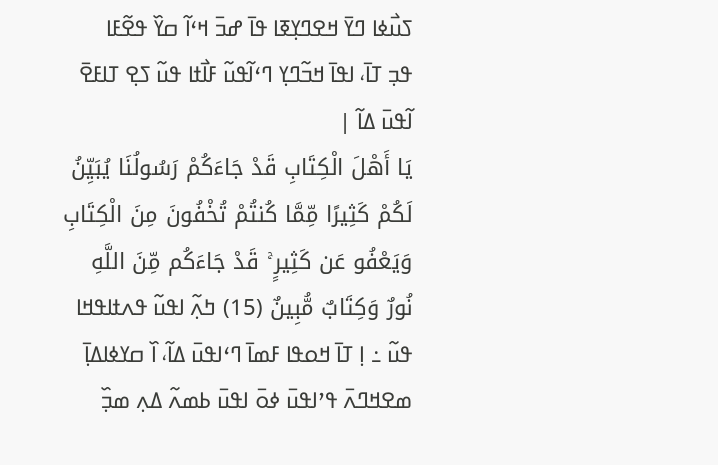ߖߎ߯ߦߊ ߣߌ߫ ߞߐߣߌ߲ߧߊ ߟߊ߫ ߝߏ߫ ߞߵߊ߬ ߛߌ߰ ߟߐ߬ߓߊ ߟߏ߲ ߠߊ߫، ߊߟߊ߫ ߞߏ߬ߣߌ߲ ߣߵߊ߬ߟߎ߬ ߓߊ߯ߙߊ ߟߎ߬ ߖߐ߲ ߠߊߓߐ߫ ߊ߬ߟߎ߫ ߡߊ߬ |
يَا أَهْلَ الْكِتَابِ قَدْ جَاءَكُمْ رَسُولُنَا يُبَيِّنُ لَكُمْ كَثِيرًا مِّمَّا كُنتُمْ تُخْفُونَ مِنَ الْكِتَابِ وَيَعْفُو عَن كَثِيرٍ ۚ قَدْ جَاءَكُم مِّنَ اللَّهِ نُورٌ وَكِتَابٌ مُّبِينٌ (15) ߤߍ߲߬ ߊߟߎ߬ ߟߍߙߊߟߞߊ ߟߎ߬ ߸ ߊ߲ ߠߊ߫ ߞߋߟߊ ߓߘߊ߫ ߣߵߊߟߎ߫ ߡߊ߬، ߊ߰ ߛߌߦߊߡߊ߲߫ ߘߐߞߣߍ߫ ߟߴߊߟߎ߫ ߦߋ߫ ߊߟߎ߫ ߕߘߍ߬ ߡߍ߲ ߘߏ߲߰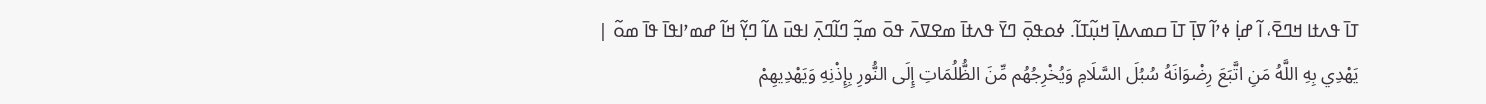ߠߊ߫ ߟߍߙߊ ߞߣߐ߫، ߊ߬ ߝߊ߲߭ ߦߴߊ߬ ߜߊ߲߫ ߠߊ߫ ߛߘߍߡߊ߲߫ ߞߎ߲߬ߠߊ߬. ߦߋߟߋ߲߫ ߣߌ߫ ߟߍߙߊ߫ ߘߐߜߍ߫ ߟߋ߫ ߘߏ߲߬ ߣߊ߬ߣߍ߲߫ ߊߟߎ߫ ߡߊ߬ ߣߌ߲߬ ߞߊ߬ ߝߘߴߊߟߊ߫ ߟߊ߫ ߘߋ߬ |
يَهْدِي بِهِ اللَّهُ مَنِ اتَّبَعَ رِضْوَانَهُ سُبُلَ السَّلَامِ وَيُخْرِجُهُم مِّنَ الظُّلُمَاتِ إِلَى النُّورِ بِإِذْنِهِ وَيَهْدِيهِمْ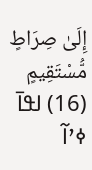إِلَىٰ صِرَاطٍ مُّسْتَقِيمٍ (16) ߊߟߊ߫ ߦߴߊ߬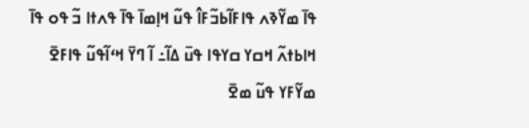ߟߊ߫ ߘߌ߬ߢߍ ߟߊߓߊ߬ߕߏ߬ߓߊ߮ ߟߎ߬ ߞߊ߲ߘߊ߫ ߟߊ߫ ߟߍߙߊ ߏ߬ ߟߋ ߟߊ߫ ߞߊߕߙߍ߬ ߞߛߌ ߛߌߟߊ ߟߎ߫ ߡߊ߬߸ ߊ߬ ߣߌ߫ ߞߵߊ߬ߟߎ߬ ߟߊߓߐ߫ ߘߌ߬ߓߌ ߟߎ߬ ߘߐ߫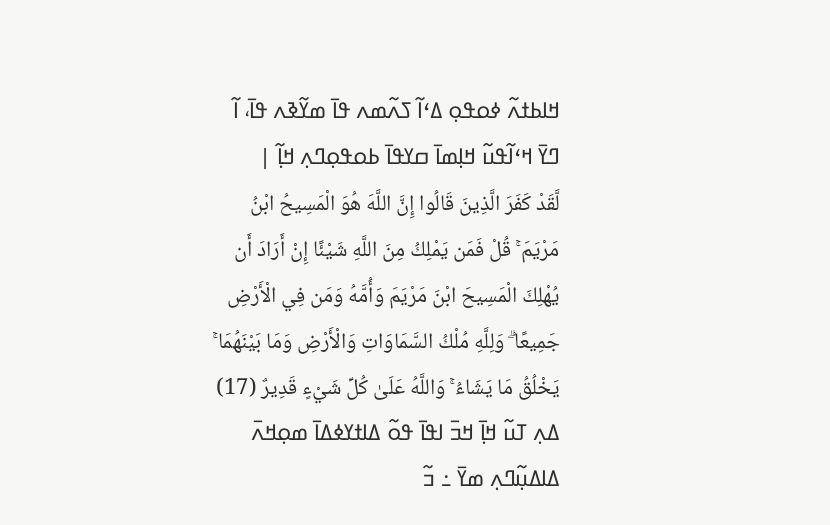ߞߊߕߙߍ߬ ߦߋߟߋ߲ ߡߵߊ߬ ߖߍ߬ߘߍ ߟߊ߫ ߘߌ߬ߢߍ ߟߊ߫، ߊ߬ ߣߌ߫ ߞߵߊ߬ߟߎ߬ ߞߊ߲ߘߊ߫ ߛߌߟߊ߫ ߕߋߟߋ߲ߣߍ߲ ߞߊ߲߬ |
لَّقَدْ كَفَرَ الَّذِينَ قَالُوا إِنَّ اللَّهَ هُوَ الْمَسِيحُ ابْنُ مَرْيَمَ ۚ قُلْ فَمَن يَمْلِكُ مِنَ اللَّهِ شَيْئًا إِنْ أَرَادَ أَن يُهْلِكَ الْمَسِيحَ ابْنَ مَرْيَمَ وَأُمَّهُ وَمَن فِي الْأَرْضِ جَمِيعًا ۗ وَلِلَّهِ مُلْكُ السَّمَاوَاتِ وَالْأَرْضِ وَمَا بَيْنَهُمَا ۚ يَخْلُقُ مَا يَشَاءُ ۚ وَاللَّهُ عَلَىٰ كُلِّ شَيْءٍ قَدِيرٌ (17) ߡߍ߲ ߠߎ߬ ߞߊ߲߫ ߞߏ߫ ߊߟߊ߫ ߟߋ߬ ߡߊߙߌߦߡߊ߫ ߘߋ߲ߞߍ߫ ߡߊߡߎ߲߬ߣߍ߲ ߘߌ߫ ߸ ߏ߬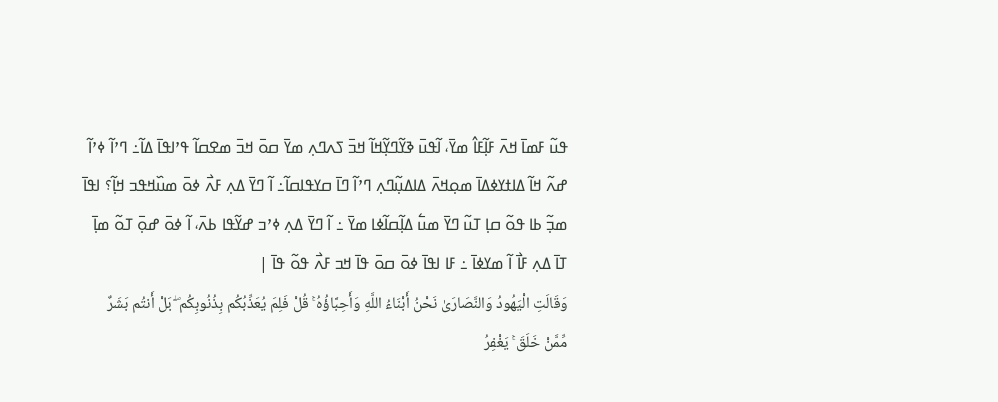ߟߎ߬ ߓߘߊ߫ ߞߍ߫ ߓߊ߲߬ߓߊ߮ ߘߌ߫، ߊ߬ߟߎ߫ ߢߌ߬ߣߌ߲߬ߞߊ߬ ߞߏ߫ ߖߍߣߍ߲ ߘߌ߫ ߛߋ߫ ߞߏ߫ ߘߐߛߊ߬ ߟߴߊߟߊ߫ ߡߊ߬߸ ߣߴߊ߬ ߦߴߊ߬ ߝߍ߬ ߞߊ߬ ߡߊߙߌߦߡߊ߫ ߘߋ߲ߞߍ߫ ߡߊߡߎ߲߬ߣߍ߲ ߣߴߊ߬ ߣߊ߫ ߛߌߟߊߛߊ߬߸ ߊ߬ ߣߌ߫ ߡߍ߲ ߓߍ߯ ߦߋ߫ ߘߎ߰ߞߟߏ ߞߊ߲߬؟ ߊߟߊ߫ ߘߏ߲߬ ߕߊ ߟߋ߬ ߛߊ߲ ߠߎ߬ ߣߌ߫ ߘߎ߱ ߡߊ߲߬ߛߊ߬ߦߊ ߘߌ߫ ߸ ߊ߬ ߣߌ߫ ߡߍ߲ ߦߴߏ ߝߌ߬ߟߊ ߕߍ߫، ߊ߬ ߦߋ߫ ߝߋ߲߫ ߠߋ߬ ߘߊ߲߫ ߠߊ߫ ߡߍ߲ ߓߊ߯ ߊ߬ ߘߌߦߊ߫ ߸ ߓߊ ߊߟߊ߫ ߦߋ߫ ߛߋ߫ ߟߊ߫ ߞߏ ߓߍ߯ ߟߋ߬ ߟߊ߫ |
وَقَالَتِ الْيَهُودُ وَالنَّصَارَىٰ نَحْنُ أَبْنَاءُ اللَّهِ وَأَحِبَّاؤُهُ ۚ قُلْ فَلِمَ يُعَذِّبُكُم بِذُنُوبِكُم ۖ بَلْ أَنتُم بَشَرٌ مِّمَّنْ خَلَقَ ۚ يَغْفِرُ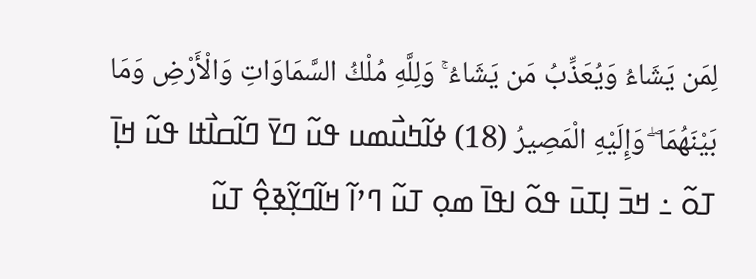لِمَن يَشَاءُ وَيُعَذِّبُ مَن يَشَاءُ ۚ وَلِلَّهِ مُلْكُ السَّمَاوَاتِ وَالْأَرْضِ وَمَا بَيْنَهُمَا ۖ وَإِلَيْهِ الْمَصِيرُ (18) ߦߊ߬ߤߎ߯ߘߎ ߟߎ߬ ߣߌ߫ ߣߊ߬ߛߊ߯ߙߊ ߟߎ߬ ߞߊ߲߫ ߠߋ߬ ߸ ߞߏ߫ ߊ߲ߠߎ߫ ߟߋ߬ ߊߟߊ߫ ߘߋ߲ ߠߎ߬ ߣߴߊ߬ ߞߊ߬ߣߌ߲߬ߢߐ߲߮ ߠߎ߬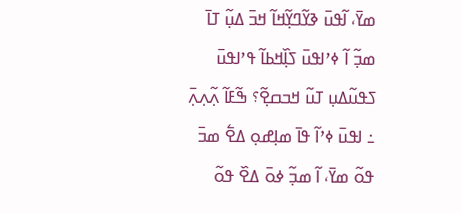ߘߌ߫، ߊ߬ߟߎ߫ ߢߌ߬ߣߌ߲߬ߞߊ߬ ߞߏ߫ ߡߎ߲߬ ߠߊ߫ ߘߏ߲߬ ߊ߬ ߦߴߊߟߎ߫ ߖߊ߲߰ߞߕߊ߬ ߟߴߊߟߎ߫ ߖߟߎ߬ߡߎ߲ ߠߎ߬ ߞߏߛߐ߲߬؟ ߒ߬ߓߊ߬ ߍ߲߬ߍ߲ߍ߲߫ ߸ ߊߟߎ߫ ߦߴߊ߬ ߟߊ߫ ߘߊ߲ߝߋ߲ ߡߐ߱ ߘߏ߫ ߟߋ߬ ߘߌ߫، ߊ߬ ߘߏ߲߬ ߦߋ߫ ߡߐ߰ ߟߋ߬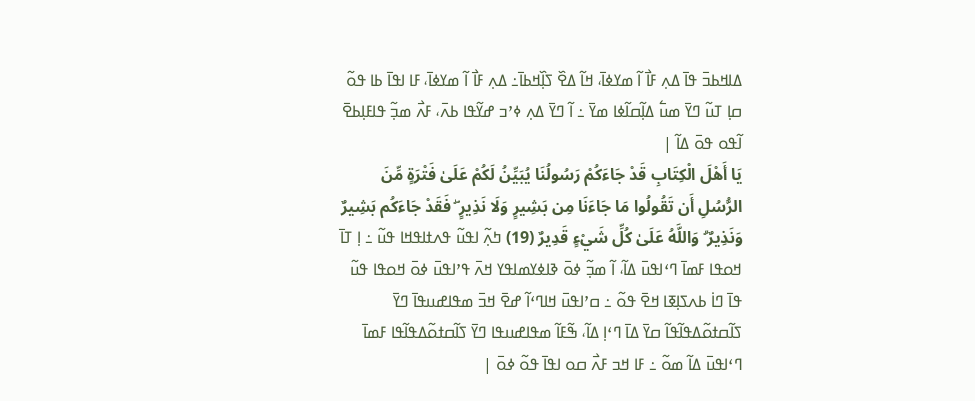ߡߊߞߕߏ߫ ߟߊ߫ ߡߍ߲ ߓߊ߯ ߊ߬ ߘߌߦߊ߫، ߞߊ߬ ߡߐ߰ ߖߊ߲߰ߞߕߊ߫߸ ߡߍ߲ ߓߊ߯ ߊ߬ ߘߌߦߊ߫، ߓߊ ߊߟߊ߫ ߕߊ ߟߋ߬ ߛߊ߲ ߠߎ߬ ߣߌ߫ ߘߎ߱ ߡߊ߲߬ߛߊ߬ߦߊ ߘߌ߫ ߸ ߊ߬ ߣߌ߫ ߡߍ߲ ߦߴߏ ߝߌ߬ߟߊ ߕߍ߫، ߓߍ߯ ߘߏ߲߬ ߟߊߓߊ߲ߕߐ߫ ߊ߬ߟߋ ߟߋ߫ ߡߊ߬ |
يَا أَهْلَ الْكِتَابِ قَدْ جَاءَكُمْ رَسُولُنَا يُبَيِّنُ لَكُمْ عَلَىٰ فَتْرَةٍ مِّنَ الرُّسُلِ أَن تَقُولُوا مَا جَاءَنَا مِن بَشِيرٍ وَلَا نَذِيرٍ ۖ فَقَدْ جَاءَكُم بَشِيرٌ وَنَذِيرٌ ۗ وَاللَّهُ عَلَىٰ كُلِّ شَيْءٍ قَدِيرٌ (19) ߤߍ߲߬ ߊߟߎ߬ ߟߍߙߊߟߞߊ ߟߎ߬ ߸ ߊ߲ ߠߊ߫ ߞߋߟߊ ߓߘߊ߫ ߣߵߊߟߎ߫ ߡߊ߬، ߊ߬ ߘߏ߲߬ ߦߋ߫ ߢߊߦߌߘߊߟߌ ߞߍ߫ ߟߴߊߟߎ߫ ߦߋ߫ ߞߋߟߊ ߟߎ߬ ߟߊ߫ ߣߊ߭ ߕߍߖߊ߲ߧߊ ߞߐ߫ ߟߋ߬ ߸ ߛߴߊߟߎ߫ ߞߊߣߵߊ߬ ߝߐ߫ ߞߏ߫ ߘߟߊߝߎߟߊ߫ ߣߌ߫ ߖߊ߬ߛߙߋ߬ߡߟߊ߬ߟߊ߬ ߛߌ߫ ߡߊ߫ ߣߵߊ߲ ߡߊ߬، ߒ߬ߓߊ߬ ߘߟߊߝߎߟߊ ߣߌ߫ ߖߊ߬ߛߙߋ߬ߡߟߊ߬ߟߊ ߓߘߊ߫ ߣߵߊߟߎ߫ ߡߊ߬ ߘߋ߬ ߸ ߓߊ ߞߏ ߓߍ߯ ߛߋ ߊߟߊ߫ ߟߋ߬ ߦߋ߫ |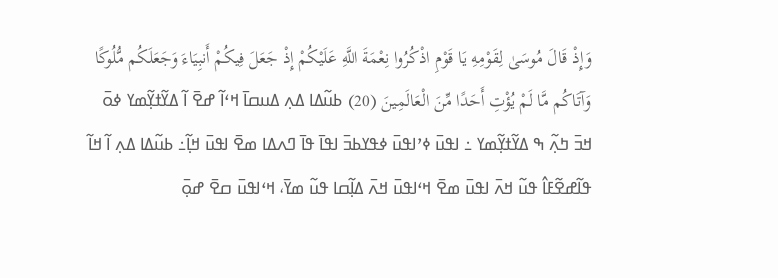وَإِذْ قَالَ مُوسَىٰ لِقَوْمِهِ يَا قَوْمِ اذْكُرُوا نِعْمَةَ اللَّهِ عَلَيْكُمْ إِذْ جَعَلَ فِيكُمْ أَنبِيَاءَ وَجَعَلَكُم مُّلُوكًا وَآتَاكُم مَّا لَمْ يُؤْتِ أَحَدًا مِّنَ الْعَالَمِينَ (20) ߕߎ߬ߡߊ ߡߍ߲ ߡߎߛߊ߫ ߞߵߊ߬ ߝߐ߫ ߊ߬ ߡߌ߬ߙߌ߲߬ߘߌ ߦߋ߫ ߞߏ߫ ߤߍ߲߬ ߒ ߡߌ߬ߙߌ߲߬ߘߌ ߸ ߊߟߎ߫ ߦߴߊߟߎ߫ ߦߟߌߕߏ߫ ߊߟߊ߫ ߟߊ߫ ߣߍߡߊ ߘߐ߫ ߊߟߎ߫ ߞߊ߲߬߸ ߕߎ߬ߡߊ ߡߍ߲ ߊ߬ ߞߊ߬ ߟߊ߬ߝߐ߬ߓߊ߮ ߟߎ߬ ߞߍ߫ ߊߟߎ߫ ߘߐ߫ ߞߵߊߟߎ߫ ߞߍ߫ ߡߊ߲߬ߛߊ ߟߎ߬ ߘߌ߫، ߞߵߊߟߎ߫ ߛߐ߫ ߝߋ߲߫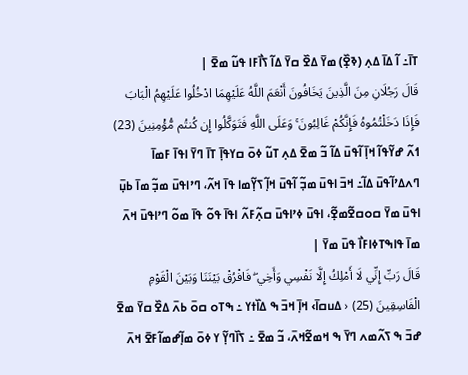ߠߊ߫߸ ߊ߬ ߡߊ߫ ߡߍ߲ (ߢߐ߲߰) ߘߌ߫ ߡߐ߰ ߛߌ߫ ߡߊ߬ ߖߊ߯ߓߊ ߟߎ߬ ߘߐ߫ |
قَالَ رَجُلَانِ مِنَ الَّذِينَ يَخَافُونَ أَنْعَمَ اللَّهُ عَلَيْهِمَا ادْخُلُوا عَلَيْهِمُ الْبَابَ فَإِذَا دَخَلْتُمُوهُ فَإِنَّكُمْ غَالِبُونَ ۚ وَعَلَى اللَّهِ فَتَوَكَّلُوا إِن كُنتُم مُّؤْمِنِينَ (23) ߗߍ߬ ߝߌ߬ߟߊ߬ ߞߊ߲߫ ߊ߬ߟߎ߫ ߡߊ߬ ߏ߬ ߘߐ߫ ߡߍ߲ ߠߎ߬ ߦߋ߫ ߛߌߟߊ߲߫ ߠߊ߫ ߣߌ߫ ߊߟߊ߫ ߓߘߊ߫ ߣߍߡߴߊ߬ߟߎ߫ ߡߊ߬߸ ߞߏ߫ ߊߟߎ߫ ߘߏ߲߬ ߊ߬ߟߎ߫ ߞߊ߲߬ ߖߌ߲߬ߘߊ ߟߊ߫ ߞߍ߬، ߣߴߊߟߎ߫ ߘߏ߲߬ ߘߊ߫ ߕߎ߲߫ ߊߟߎ߫ ߘߌ߫ ߛߋߛߐ߬ߘߐ߲߬، ߊߟߎ߫ ߦߴߊߟߎ߫ ߛߍ߲߬ߓߍ߬ ߊߟߊ߫ ߟߋ߬ ߟߊ߫ ߘߋ߬ ߣߴߊߟߎ߫ ߞߍ߫ ߘߊ߫ ߟߊߒߠߦߊߓߊ߯ ߟߎ߫ ߘߌ߫ |
قَالَ رَبِّ إِنِّي لَا أَمْلِكُ إِلَّا نَفْسِي وَأَخِي ۖ فَافْرُقْ بَيْنَنَا وَبَيْنَ الْقَوْمِ الْفَاسِقِينَ (25) ‹ ߡߎߛߊ߫› ߞߊ߲߫ ߞߏ߫ ߒ ߡߊ߰ߙߌ ߸ ߒߠߋ ߛߋ߫ ߕߍ߫ ߡߐ߰ ߛߌ߫ ߘߐ߫ ߝߏ߫ ߒ ߖߍ߬ߘߍ ߣߌ߫ ߒ ߞߘߐ߬ߞߍ߫، ߏ߬ ߘߐ߫ ߸ ߖߊ߰ߣߌ߲߬ ߌ ߦߋ߫ ߘߊ߲߬ߝߘߊ߬ߓߐ߫ ߞߍ߫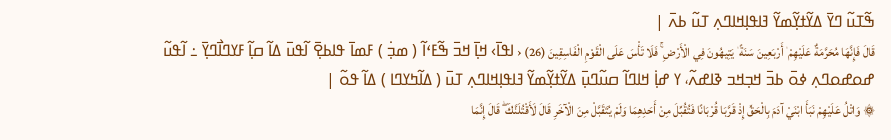ߒ߬ߠߎ߬ ߣߌ߫ ߡߌ߬ߙߌ߲߬ߘߌ߬ ߔߊߟߊ߲ߞߊߣߍ߲ ߠߎ߬ ߕߍ߫ |
قَالَ فَإِنَّهَا مُحَرَّمَةٌ عَلَيْهِمْ ۛ أَرْبَعِينَ سَنَةً ۛ يَتِيهُونَ فِي الْأَرْضِ ۚ فَلَا تَأْسَ عَلَى الْقَوْمِ الْفَاسِقِينَ (26) ‹ ߊߟߊ߫› ߞߊ߲߫ ߞߏ߫ ߒ߬ߓߵߊ߬ ( ߘߏ߲߭ ) ߓߘߊ߫ ߟߊߕߐ߲߫ ߊ߬ߟߎ߫ ߡߊ߬ ߛߊ߲߬ ߓߌߣߊ߯ߣߌ߲߫ ߸ ߊ߬ߟߎ߬ ߝߋߝߋߣߍ߲ ߦߋ߫ ߕߏ߫ ߞߏ߲ߞߏ ߢߊߝߍ߬، ߌ ߝߊ߲߭ ߞߊߣߊ߬ ߛߎ߬ߣߎ߲߫ ߡߌ߬ߙߌ߲߬ߘߌ߬ ߔߊߟߊ߲ߞߊߣߍ߲ ߠߎ߫ ( ߡߊ߬ߤߌߣߊ ) ߡߊ߬ ߟߋ߬ |
۞ وَاتْلُ عَلَيْهِمْ نَبَأَ ابْنَيْ آدَمَ بِالْحَقِّ إِذْ قَرَّبَا قُرْبَانًا فَتُقُبِّلَ مِنْ أَحَدِهِمَا وَلَمْ يُتَقَبَّلْ مِنَ الْآخَرِ قَالَ لَأَقْتُلَنَّكَ ۖ قَالَ إِنَّمَا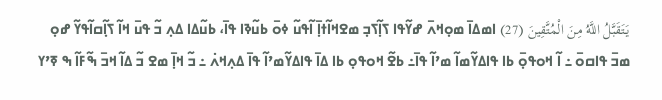يَتَقَبَّلُ اللَّهُ مِنَ الْمُتَّقِينَ (27) ߊߘߡߊ߫ ߘߋ߲ߞߍ߫ ߝߌ߬ߟߊ ߖߊ߲߬ߖߏ߲ ߘߐߞߊ߬ߙߊ߲߫ ߊ߬ߟߎ߬ ߦߋ߫ ߕߎ߬ߢߊ ߟߊ߫، ߕߎ߬ߡߊ ߡߍ߲ ߏ߬ ߟߎ߫ ߞߊ߬ ߖߊ߲߬ߛߊ߬ߟߌ߬ ߝߋ߲ ߘߏ߫ ߟߊߛߋ߫ ߸ ߊ߬ ߞߋߟߋ߲߫ ߕߊ ߟߊߡߌ߬ߘߊ߬ ߘߴߊ߬ ߟߊ߫߸ ߕߐ߬ ߞߋߟߋ߲ ߕߊ ߡߊ߫ ߟߊߡߌ߬ߘߴߊ߬ ߟߊ߫ ߡߍ߲ߞߍ߭ ߸ ߏ߬ ߞߊ߲߫ ߘߐ ߏ߬ ߡߊ߬ ߞߏ߫ ߒ߬ߓߊ߬ ߒ ߧߴߌ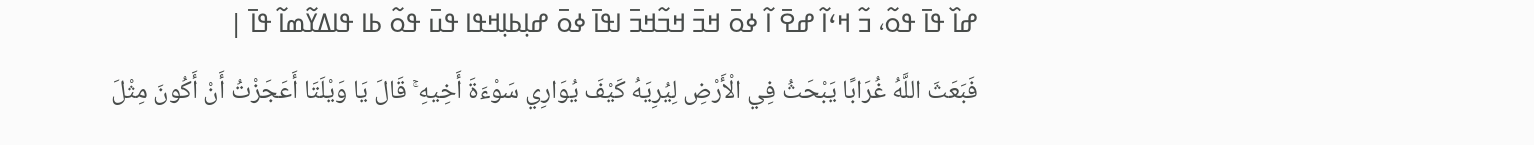ߝߊ߰ ߟߊ߫ ߟߋ߬، ߏ߬ ߞߵߊ߬ ߝߐ߫ ߊ߬ ߦߋ߫ ߞߏ߫ ߞߏ߬ߞߏ߫ ߊߟߊ߫ ߦߋ߫ ߝߊ߲ߕߊ߲ߞߟߊ ߟߎ߫ ߟߋ߬ ߕߊ ߟߊߡߌ߬ߘߊ߬ ߟߊ߫ |
فَبَعَثَ اللَّهُ غُرَابًا يَبْحَثُ فِي الْأَرْضِ لِيُرِيَهُ كَيْفَ يُوَارِي سَوْءَةَ أَخِيهِ ۚ قَالَ يَا وَيْلَتَا أَعَجَزْتُ أَنْ أَكُونَ مِثْلَ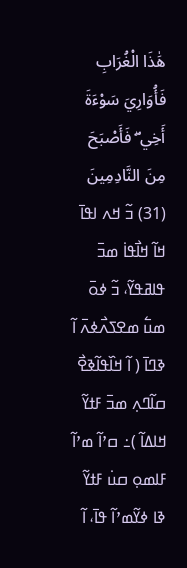هَٰذَا الْغُرَابِ فَأُوَارِيَ سَوْءَةَ أَخِي ۖ فَأَصْبَحَ مِنَ النَّادِمِينَ (31) ߏ߬ ߞߍ ߊߟߊ߫ ߞߊ߬ ߞߊ߯ߟߊ߭ ߘߏ߫ ߟߊߥߟߌ߬، ߏ߬ ߦߋ߫ ߘߎ߱ ߘߐߖߍ߯ߦߍ߫ ߊ߬ ߢߣߊ߫ ( ߊ߬ ߞߊ߰ߟߊ߬ߢߐ߯ ߛߊ߬ߣߍ߲ ߘߏ߫ ߓߙߌ߬ ߞߊߡߊ߬ )߸ ߛߴߊ߬ ߘߴߊ߬ ߓߊߘߋ߲ ߛߎ߭ ߓߙߌ߬ ߢߊ ߦߌ߬ߘߴߊ߬ ߟߊ߫، ߊ߬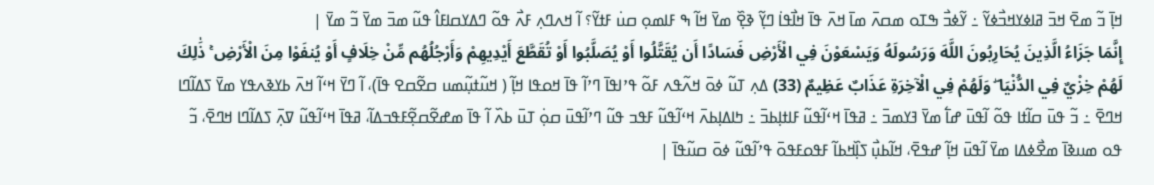ߞߊ߲߫ ߏ߬ ߘߐ߫ ߞߏ߫ ߥߊߦߌߞߏ߯ߦߌ߬ ߸ ߌ߬ߦߏ߯ ߒߠߋ ߘߛߍ߫ ߘߊ߫ ߞߍ߫ ߟߊ߫ ߞߊ߯ߟߊ߭ ߣߌ߲߬ ߢߐ߲߰ ߘߌ߫ ߞߊ߬ ߒ ߓߊߘߋ߲ ߛߎ߭ ߓߙߌ߬؟ ߊ߬ ߞߍߣߍ߲ ߓߍ߯ ߟߋ߬ ߣߡߌߛߊߓߊ߮ ߟߎ߬ ߘߏ߫ ߘߌ߫ ߏ߬ ߘߌ߫ |
إِنَّمَا جَزَاءُ الَّذِينَ يُحَارِبُونَ اللَّهَ وَرَسُولَهُ وَيَسْعَوْنَ فِي الْأَرْضِ فَسَادًا أَن يُقَتَّلُوا أَوْ يُصَلَّبُوا أَوْ تُقَطَّعَ أَيْدِيهِمْ وَأَرْجُلُهُم مِّنْ خِلَافٍ أَوْ يُنفَوْا مِنَ الْأَرْضِ ۚ ذَٰلِكَ لَهُمْ خِزْيٌ فِي الدُّنْيَا ۖ وَلَهُمْ فِي الْآخِرَةِ عَذَابٌ عَظِيمٌ (33) ߡߍ߲ ߠߎ߬ ߦߋ߫ ߞߍ߬ߟߍ ߓߋ߬ ߟߴߊߟߊ߫ ߣߴߊ߬ ߟߊ߫ ߞߋߟߊ ߞߊ߲߬ ( ߞߎ߬ߙߎ߲߬ߘߎ ߛߐ߬ߛߐ ߟߊ߫)، ߊ߬ ߣߌ߫ ߞߵߊ߬ ߞߍ߫ ߕߌߢߍߟߌ ߘߌ߫ ߖߡߊ߬ߣߊ ߞߣߐ߫ ߸ ߏ߬ ߟߎ߫ ߛߊ߬ߙߊ ߟߋ߬ ߊ߬ߟߎ߫ ߝߊ߱ ߘߌ߫ ߔߌߘߏ߫ ߸ ߥߟߊ߫ ߞߵߊ߬ߟߎ߬ ߓߊߙߊ߲ߕߏ߫ ߸ ߤߊߡߊ߲ߕߍ߫ ߞߵߊ߬ߟߎ߬ ߓߟߏ ߟߎ߬ ߣߴߊ߬ߟߎ߫ ߛߋ߲߭ ߠߎ߫ ߕߍ߰ ߊ߬ ߟߊ߫ ߘߝߐ߬ߛߐ߲߬ߓߟߏߡߊ߬، ߥߟߊ߫ ߞߵߊ߬ߟߎ߬ ߜߍ߲߫ ߖߡߊ߬ߣߊ ߞߣߐ߫، ߏ߬ ߟߋ ߘߎߢߊ߫ ߘߐ߯ߦߡߊ ߘߌ߫ ߊ߬ߟߎ߫ ߞߊ߲߬ ߝߟߐ߫، ߞߊ߬ߕߎ߲߯ ߖߊ߲߰ߞߕߊ߬ ߓߟߋߓߟߋ߫ ߟߴߊ߬ߟߎ߬ ߦߋ߫ ߛߎ߬ߟߊ߫ |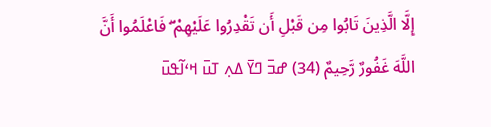إِلَّا الَّذِينَ تَابُوا مِن قَبْلِ أَن تَقْدِرُوا عَلَيْهِمْ ۖ فَاعْلَمُوا أَنَّ اللَّهَ غَفُورٌ رَّحِيمٌ (34) ߝߏ߫ ߣߌ߫ ߡߍ߲ ߠߎ߫ ߞߵߊ߬ߟߎ߫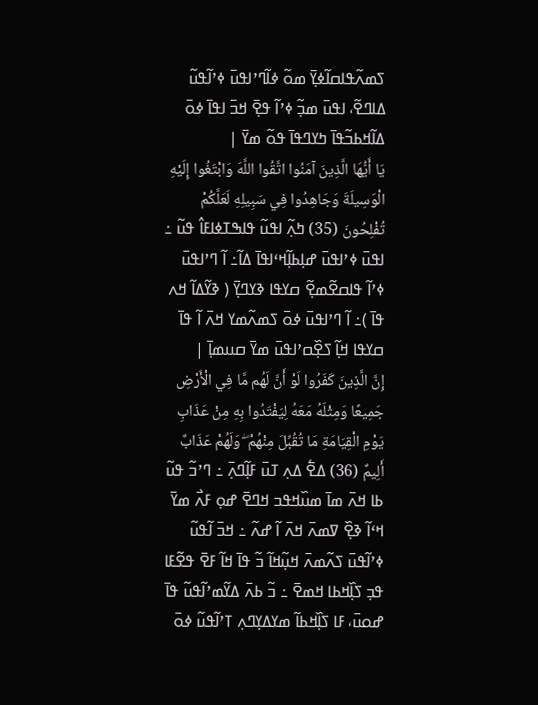ߖߘߍ߬ߟߊߛߊ߬ߦߌ߲߫ ߘߋ߬ ߦߊ߬ߣߴߊߟߎ߫ ߦߴߊ߬ߟߎ߬ ߡߊߣߐ߬، ߊߟߎ߫ ߘߏ߲߬ ߦߴߊ߬ ߟߐ߲߫ ߞߏ߫ ߊߟߊ߫ ߦߋ߫ ߡߊ߬ߞߕߏ߬ߟߊ߫ ߤߌߣߟߊ߫ ߟߋ߬ ߘߌ߫ |
يَا أَيُّهَا الَّذِينَ آمَنُوا اتَّقُوا اللَّهَ وَابْتَغُوا إِلَيْهِ الْوَسِيلَةَ وَجَاهِدُوا فِي سَبِيلِهِ لَعَلَّكُمْ تُفْلِحُونَ (35) ߤߍ߲߬ ߊߟߎ߬ ߟߊߒߠߦߊߓߊ߮ ߟߎ߬ ߸ ߊߟߎ߫ ߦߴߊߟߎ߫ ߝߊ߲ߕߊ߲߬ߞߵߊߟߊ߫ ߡߊ߬߸ ߊ߬ ߣߴߊߟߎ߫ ߦߴߊ߬ ߟߊߛߐ߬ߘߐ߲߬ ߛߌߟߊ ߢߌߣߌ߲߫ ( ߢߌ߬ߡߊ߬ ߞߍ ߟߊ߫ )߸ ߊ߬ ߣߴߊߟߎ߫ ߦߋ߫ ߖߘߍ߬ߘߌ ߞߍ߫ ߊ߬ ߟߊ߫ ߛߌߟߊ ߞߊ߲߬ ߖߐ߲߰ߛߴߊߟߎ߫ ߘߌ߫ ߛߎߘߊ߲߫ |
إِنَّ الَّذِينَ كَفَرُوا لَوْ أَنَّ لَهُم مَّا فِي الْأَرْضِ جَمِيعًا وَمِثْلَهُ مَعَهُ لِيَفْتَدُوا بِهِ مِنْ عَذَابِ يَوْمِ الْقِيَامَةِ مَا تُقُبِّلَ مِنْهُمْ ۖ وَلَهُمْ عَذَابٌ أَلِيمٌ (36) ߡߐ߱ ߡߍ߲ ߠߎ߫ ߓߊ߲߬ߣߍ߲߫ ߸ ߣߴߏ߬ ߟߎ߬ ߕߊ ߞߍ߫ ߘߊ߫ ߘߎ߰ߞߟߏ ߞߣߐ߫ ߝߋ߲ ߓߍ߯ ߘߌ߫ ߞߵߊ߬ ߢߐ߲߰ ߜߘߍ߫ ߞߍ߫ ߊ߬ ߝߍ߬ ߸ ߞߏ߫ ߊ߬ߟߎ߬ ߦߴߊ߬ߟߎ߫ ߖߍ߬ߘߍ߫ ߞߎ߲߬ߞߊ߬ ߏ߬ ߟߊ߫ ߞߊ߬ ߓߐ߫ ߟߐ߬ߓߊ ߟߏ߲ ߖߊ߲߰ߞߕߊ ߞߘߐ߫ ߸ ߏ߬ ߕߍ߫ ߡߌ߬ߘߴߊ߬ߟߎ߬ ߟߊ߫ ߝߋߎ߫، ߓߊ ߖߊ߲߰ߞߕߊ߬ ߘߌߡߌ߲ߣߍ߲ ߠߴߊ߬ߟߎ߬ ߦߋ߫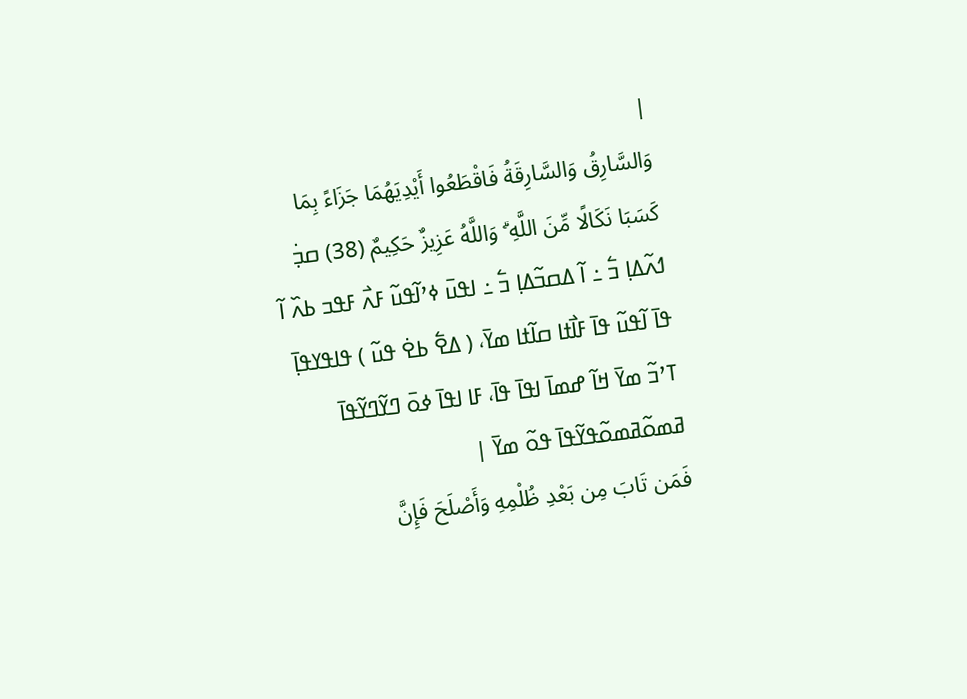|
وَالسَّارِقُ وَالسَّارِقَةُ فَاقْطَعُوا أَيْدِيَهُمَا جَزَاءً بِمَا كَسَبَا نَكَالًا مِّنَ اللَّهِ ۗ وَاللَّهُ عَزِيزٌ حَكِيمٌ (38) ߛߏ߲߭ ߗߍ߬ߡߊ߲ ߏ߱ ߸ ߊ߬ ߡߛߏ߬ߡߊ߲ ߏ߱ ߸ ߊߟߎ߫ ߦߴߊ߬ߟߎ߬ ߓߍ߯ ߓߟߏ ߕߍ߰ ߊ߬ ߟߊ߫ ߊ߬ߟߎ߬ ߟߊ߫ ߓߊ߯ߙߊ ߛߊ߬ߙߊ ߘߌ߫، ( ߡߐ߱ ߕߐ߭ ߟߎ߬ ) ߟߊߟߌߟߊ߲߫ ߠߴߏ߬ ߘߌ߫ ߞߊ߬ ߝߘߊ߫ ߊߟߊ߫ ߟߊ߫، ߓߊ ߊߟߊ߫ ߦߋ߫ ߣߌ߬ߣߌ߬ߟߊ߫ ߥߘߋ߬ߥߘߋ߬ߟߌ߬ߟߊ߫ ߟߋ߬ ߘߌ߫ |
فَمَن تَابَ مِن بَعْدِ ظُلْمِهِ وَأَصْلَحَ فَإِنَّ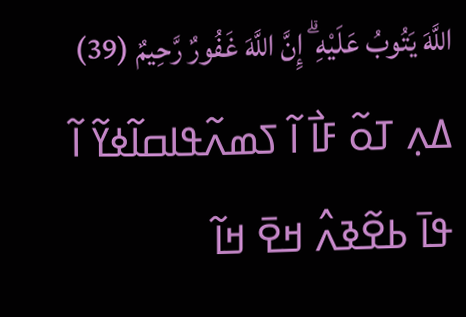اللَّهَ يَتُوبُ عَلَيْهِ ۗ إِنَّ اللَّهَ غَفُورٌ رَّحِيمٌ (39) ߡߍ߲ ߠߋ߬ ߓߊ߯ ߊ߬ ߖߘߍ߬ߟߊߛߊ߬ߦߌ߬ ߊ߬ ߟߊ߫ ߕߐ߬ߢߍ߮ ߞߐ߫ ߞߊ߬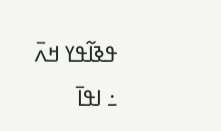ߟߢߊ߬ߟߌ ߞߍ߫ ߸ ߊߟߊ߫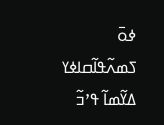ߦߋ߫ ߖߘߍ߬ߟߊ߬ߛߊߦߌ ߡߌ߬ߘߊ߬ ߟߴߏ߬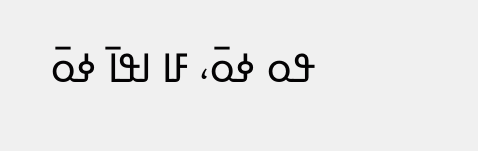ߟߋ ߦߋ߫، ߓߊ ߊߟߊ߫ ߦߋ߫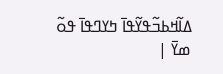ߡߊ߬ߞߕߏ߬ߟߌ߬ߟߊ߫ ߤߌߣߟߊ߫ ߟߋ߬ ߘߌ߫ |